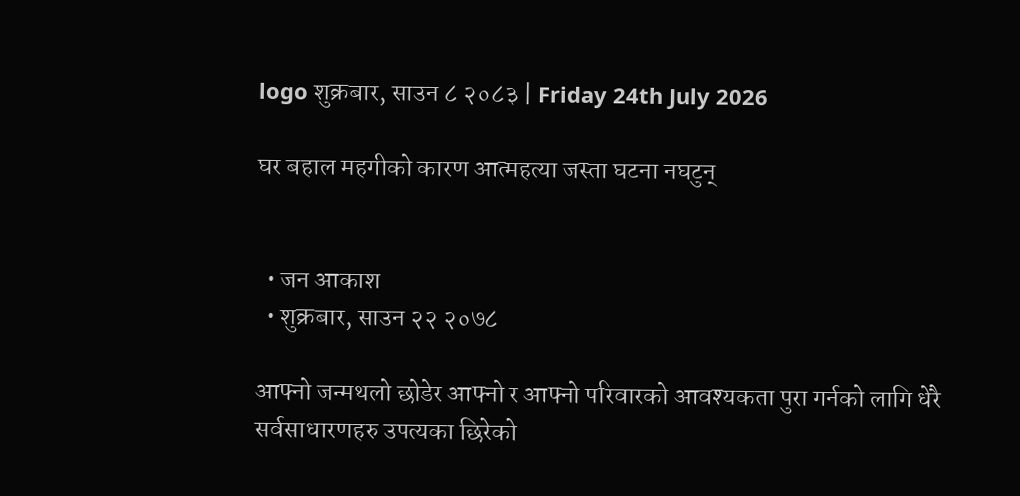logo शुक्रबार, साउन ८ २०८३ | Friday 24th July 2026

घर बहाल महगीको कारण आत्महत्या जस्ता घटना नघटुन्


  • जन आकाश
  • शुक्रबार, साउन २२ २०७८

आफ्नो जन्मथलो छोडेर आफ्नो र आफ्नो परिवारको आवश्यकता पुरा गर्नको लागि धेरै सर्वसाधारणहरु उपत्यका छिरेको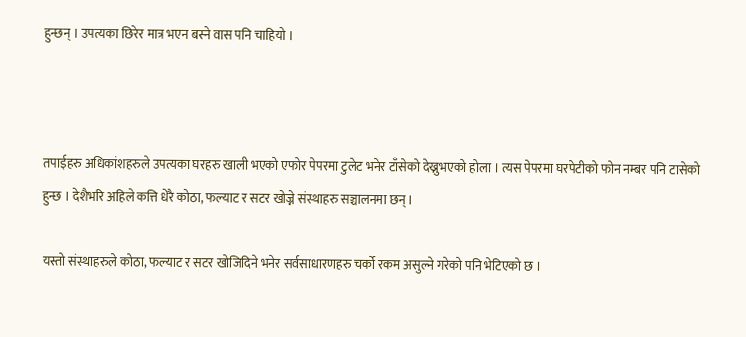हुन्छन् । उपत्यका छिरेर मात्र भएन बस्ने वास पनि चाहियो ।



तपाईहरु अधिकांशहरुले उपत्यका घरहरु खाली भएको एफोर पेपरमा टुलेट भनेर टाँसेको देख्नुभएको होला । त्यस पेपरमा घरपेटीको फोन नम्बर पनि टासेको हुन्छ । देशैभरि अहिले कत्ति धेरै कोठा, फल्याट र सटर खोज्ने संस्थाहरु सञ्चालनमा छन् ।

यस्तो संस्थाहरुले कोठा, फल्याट र सटर खोजिदिने भनेर सर्वसाधारणहरु चर्को रकम असुल्ने गरेको पनि भेटिएको छ ।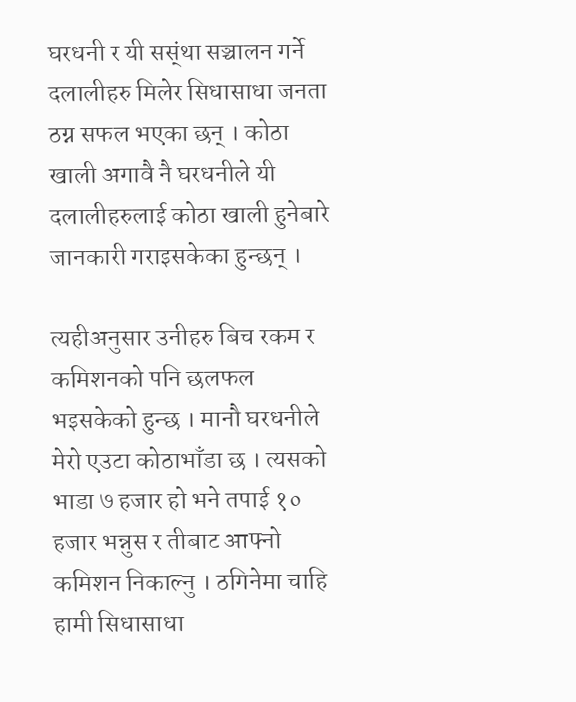घरधनी र यी सस्ंथा सञ्चालन गर्ने दलालीहरु मिलेर सिधासाधा जनता ठग्न सफल भएका छन् । कोठा खाली अगावै नै घरधनीले यी दलालीहरुलाई कोठा खाली हुनेबारे जानकारी गराइसकेका हुन्छन् ।

त्यहीअनुसार उनीहरु बिच रकम र कमिशनको पनि छलफल भइसकेको हुन्छ । मानौ घरधनीले मेरो एउटा कोठाभाँडा छ । त्यसको भाडा ७ हजार हो भने तपाई १० हजार भन्नुस र तीबाट आफ्नो कमिशन निकाल्नु । ठगिनेमा चाहि हामी सिधासाधा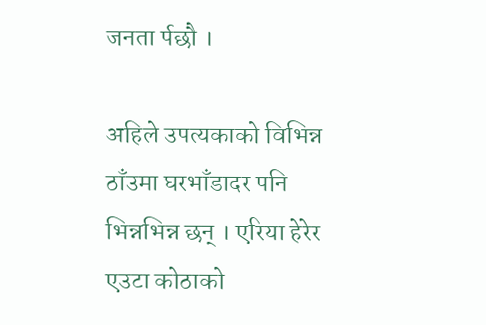जनता र्पछौ ।

अहिले उपत्यकाको विभिन्न ठाँउमा घरभाँडादर पनि भिन्नभिन्न छन् । एरिया हेरेर एउटा कोठाको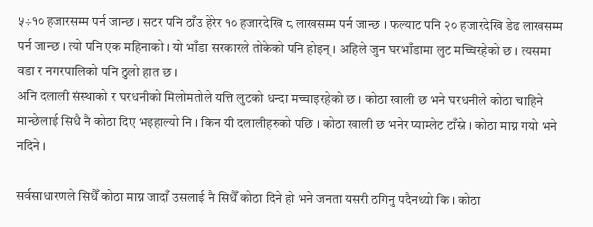५÷१० हजारसम्म पर्न जान्छ । सटर पनि ठाँउ हेरेर १० हजारदेखि ८ लाखसम्म पर्न जान्छ । फल्याट पनि २० हजारदेखि डेढ लाखसम्म पर्न जान्छ । त्यो पनि एक महिनाको । यो भाँडा सरकारले तोकेको पनि होइन् । अहिले जुन घरभाँडामा लुट मच्चिरहेको छ । त्यसमा वडा र नगरपालिको पनि ठुलो हात छ ।
अनि दलाली संस्थाको र घरधनीको मिलोमतोले यत्ति लुटको धन्दा मच्चाइरहेको छ । कोठा खाली छ भने घरधनीले कोठा चाहिने मान्छेलाई सिधै नै कोठा दिए भइहाल्यो नि । किन यी दलालीहरुको पछि । कोठा खाली छ भनेर प्याम्लेट टाँस्ने । कोठा माग्न गयो भने नदिने ।

सर्वसाधारणले सिधैँ कोठा माग्न जादाँ उसलाई नै सिधैँ कोठा दिने हो भने जनता यसरी ठगिनु पदैनथ्यो कि । कोठा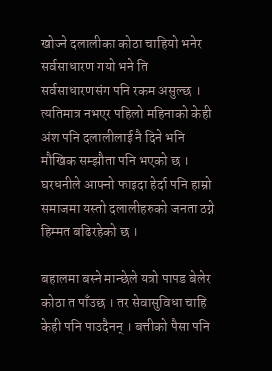खोज्ने दलालीका कोठा चाहियो भनेर सर्वसाधारण गयो भने ति सर्वसाधारणसंग पनि रकम असुल्छ । त्यतिमात्र नभएर पहिलो महिनाको केही अंश पनि दलालीलाई नै दिने भनि मौखिक सम्झौता पनि भएको छ । घरधनीले आफ्नो फाइदा हेर्दा पनि हाम्रो समाजमा यस्तो दलालीहरुको जनता ठग्ने हिम्मत बढिरहेको छ ।

बहालमा बस्ने मान्छेले यत्रो पापड बेलेर कोठा त पाँउछ । तर सेवासुविधा चाहि केही पनि पाउदैनन् । बत्तीको पैसा पनि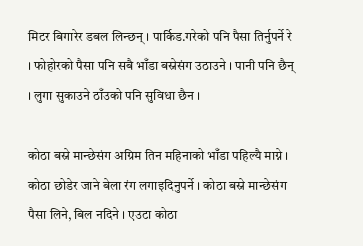मिटर बिगारेर डबल लिन्छन् । पार्किड.गरेको पनि पैसा तिर्नुपर्ने रे । फोहोरको पैसा पनि सबै भाँडा बस्नेसंग उठाउने । पानी पनि छैन् । लुगा सुकाउने ठाँउको पनि सुविधा छैन ।

कोठा बस्ने मान्छेसंग अग्रिम तिन महिनाको भाँडा पहिल्यै माग्ने । कोठा छोडेर जाने बेला रंग लगाइदिनुपर्ने । कोठा बस्ने मान्छेसंग पैसा लिने, बिल नदिने । एउटा कोठा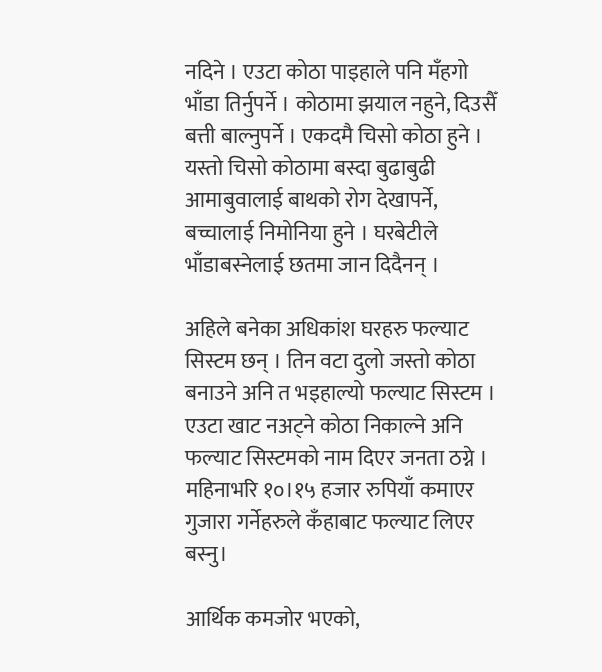नदिने । एउटा कोठा पाइहाले पनि मँहगो भाँडा तिर्नुपर्ने । कोठामा झयाल नहुने, दिउसैँ बत्ती बाल्नुपर्ने । एकदमै चिसो कोठा हुने । यस्तो चिसो कोठामा बस्दा बुढाबुढी आमाबुवालाई बाथको रोग देखापर्ने, बच्चालाई निमोनिया हुने । घरबेटीले भाँडाबस्नेलाई छतमा जान दिदैनन् ।

अहिले बनेका अधिकांश घरहरु फल्याट सिस्टम छन् । तिन वटा दुलो जस्तो कोठा बनाउने अनि त भइहाल्यो फल्याट सिस्टम । एउटा खाट नअट्ने कोठा निकाल्ने अनि फल्याट सिस्टमको नाम दिएर जनता ठग्ने । महिनाभरि १०।१५ हजार रुपियाँ कमाएर गुजारा गर्नेहरुले कँहाबाट फल्याट लिएर बस्नु।

आर्थिक कमजोर भएको,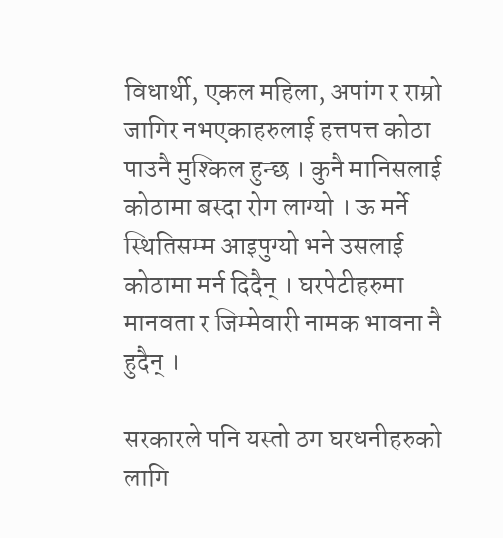विधार्थी, एकल महिला, अपांग र राम्रो जागिर नभएकाहरुलाई हत्तपत्त कोठा पाउनै मुश्किल हुन्छ । कुनै मानिसलाई कोठामा बस्दा रोग लाग्यो । ऊ मर्ने स्थितिसम्म आइपुग्यो भने उसलाई कोठामा मर्न दिदैन् । घरपेटीहरुमा मानवता र जिम्मेवारी नामक भावना नै हुदैन् ।

सरकारले पनि यस्तो ठग घरधनीहरुको लागि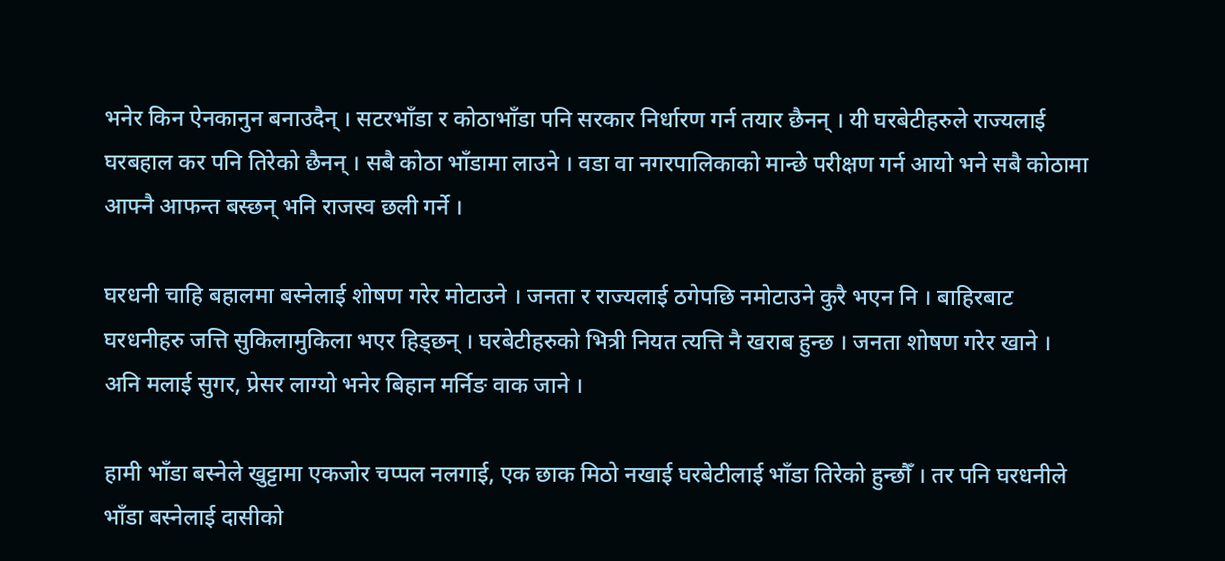भनेर किन ऐनकानुन बनाउदैन् । सटरभाँडा र कोठाभाँडा पनि सरकार निर्धारण गर्न तयार छैनन् । यी घरबेटीहरुले राज्यलाई घरबहाल कर पनि तिरेको छैनन् । सबै कोठा भाँडामा लाउने । वडा वा नगरपालिकाको मान्छे परीक्षण गर्न आयो भने सबै कोठामा आफ्नै आफन्त बस्छन् भनि राजस्व छली गर्ने ।

घरधनी चाहि बहालमा बस्नेलाई शोषण गरेर मोटाउने । जनता र राज्यलाई ठगेपछि नमोटाउने कुरै भएन नि । बाहिरबाट घरधनीहरु जत्ति सुकिलामुकिला भएर हिड्छन् । घरबेटीहरुको भित्री नियत त्यत्ति नै खराब हुन्छ । जनता शोषण गरेर खाने । अनि मलाई सुगर, प्रेसर लाग्यो भनेर बिहान मर्निङ वाक जाने ।

हामी भाँडा बस्नेले खुट्टामा एकजोर चप्पल नलगाई, एक छाक मिठो नखाई घरबेटीलाई भाँडा तिरेको हुन्छौँ । तर पनि घरधनीले भाँडा बस्नेलाई दासीको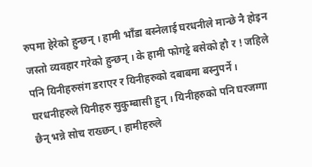रुपमा हेरेको हुन्छन् । हामी भाँडा बस्नेलाई घरधनीले मान्छे नै होइन जस्तो व्यवहार गरेको हुन्छन् । के हामी फोगट्टे बसेको हौ र ! जहिले पनि यिनीहरुसंग डराएर र यिनीहरुको दबाबमा बस्नुपर्ने । घरधनीहरुले यिनीहरु सुकुम्बासी हुन् । यिनीहरुको पनि घरजग्गा छैन् भन्ने सोच राख्छन् । हामीहरुले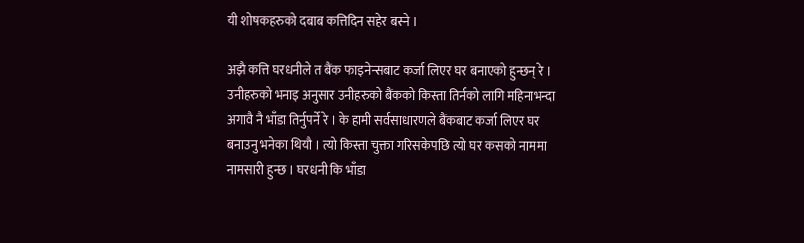यी शोषकहरुको दबाब कत्तिदिन सहेर बस्ने ।

अझै कत्ति घरधनीले त बैंक फाइनेन्सबाट कर्जा लिएर घर बनाएको हुन्छन् रे । उनीहरुको भनाइ अनुसार उनीहरुको बैंकको किस्ता तिर्नको लागि महिनाभन्दा अगावै नै भाँडा तिर्नुपर्ने रे । के हामी सर्वसाधारणले बैंकबाट कर्जा लिएर घर बनाउनु भनेका थियौ । त्यो किस्ता चुक्ता गरिसकेपछि त्यो घर कसको नाममा नामसारी हुन्छ । घरधनी कि भाँडा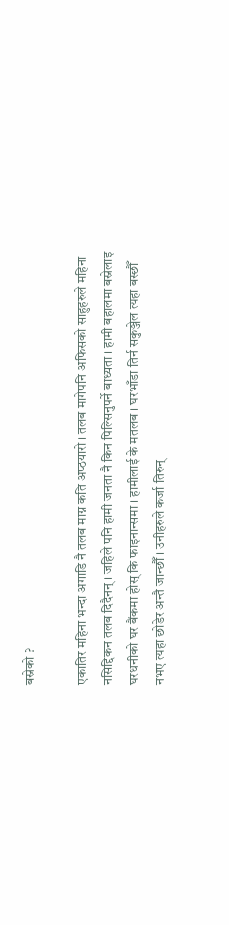बस्नेको ?

एकातिर महिना भन्दा अगाडि नै तलब माग्न कति अप्ठयारो । तलब मागेपनि अफिसको साहुहरुले महिना नसिद्दिकन तलब दिदैनन् । जहिले पनि हामी जनता नै किन पिल्सिनुपर्ने बाध्यता । हामी बहालमा बस्नेलाइ घरधनीको घर बैंकमा होस् कि फाइनान्समा । हामीलाई के मतलब । घरभाँडा तिर्न सकुञ्जेल त्यहा बस्छौँ नभए त्यहा छोडेर अन्तै जान्छौँ । उनीहरुले कर्जा तिरुन्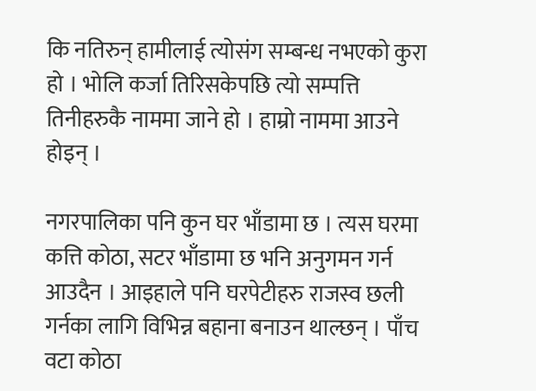कि नतिरुन् हामीलाई त्योसंग सम्बन्ध नभएको कुरा हो । भोलि कर्जा तिरिसकेपछि त्यो सम्पत्ति तिनीहरुकै नाममा जाने हो । हाम्रो नाममा आउने होइन् ।

नगरपालिका पनि कुन घर भाँडामा छ । त्यस घरमा कत्ति कोठा, सटर भाँडामा छ भनि अनुगमन गर्न आउदैन । आइहाले पनि घरपेटीहरु राजस्व छली गर्नका लागि विभिन्न बहाना बनाउन थाल्छन् । पाँच वटा कोठा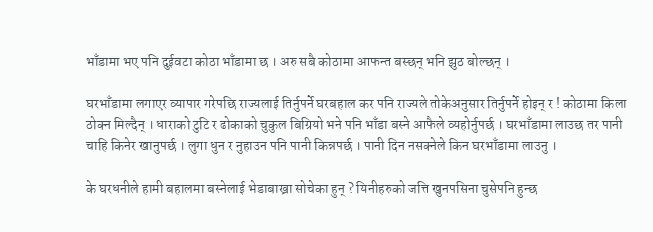भाँडामा भए पनि दुईवटा कोठा भाँडामा छ । अरु सबै कोठामा आफन्त बस्छन् भनि झुठ बोल्छन् ।

घरभाँडामा लगाएर व्यापार गरेपछि राज्यलाई तिर्नुपर्ने घरबहाल कर पनि राज्यले तोकेअनुसार तिर्नुपर्ने होइन् र ! कोठामा किला ठोक्न मिल्दैन् । धाराको टुटि र ढोकाको चुकुल बिग्रियो भने पनि भाँडा बस्ने आफैले व्यहोर्नुपर्छ । घरभाँडामा लाउछ तर पानी चाहि किनेर खानुपर्छ । लुगा धुन र नुहाउन पनि पानी किन्नपर्छ । पानी दिन नसक्नेले किन घरभाँडामा लाउनु ।

के घरधनीले हामी बहालमा बस्नेलाई भेडाबाख्रा सोचेका हुन् ? यिनीहरुको जत्ति खुनपसिना चुसेपनि हुन्छ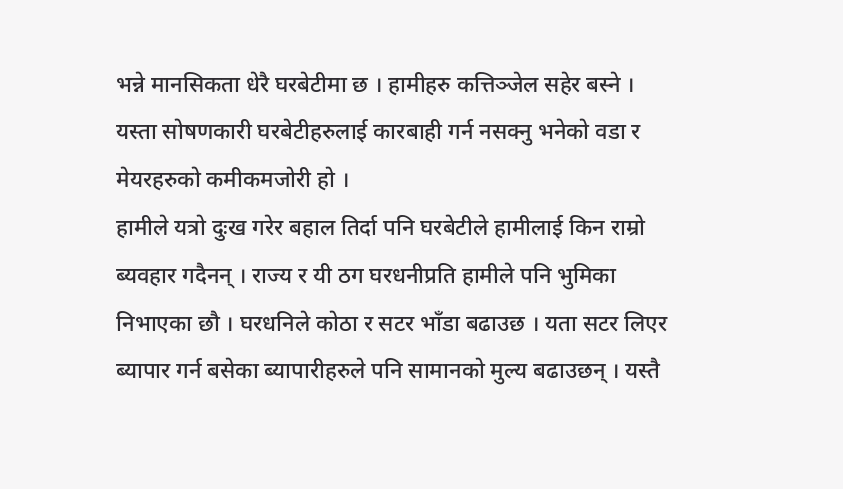भन्ने मानसिकता धेरै घरबेटीमा छ । हामीहरु कत्तिञ्जेल सहेर बस्ने । यस्ता सोषणकारी घरबेटीहरुलाई कारबाही गर्न नसक्नु भनेको वडा र मेयरहरुको कमीकमजोरी हो ।
हामीले यत्रो दुःख गरेर बहाल तिर्दा पनि घरबेटीले हामीलाई किन राम्रो ब्यवहार गदैनन् । राज्य र यी ठग घरधनीप्रति हामीले पनि भुमिका निभाएका छौ । घरधनिले कोठा र सटर भाँडा बढाउछ । यता सटर लिएर ब्यापार गर्न बसेका ब्यापारीहरुले पनि सामानको मुल्य बढाउछन् । यस्तै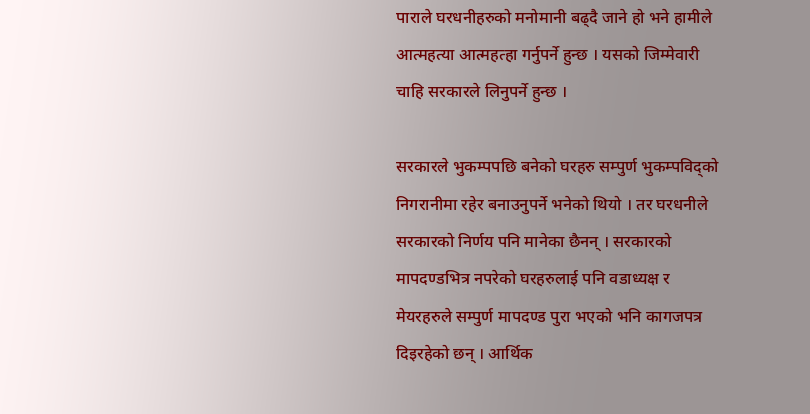पाराले घरधनीहरुको मनोमानी बढ्दै जाने हो भने हामीले आत्महत्या आत्महत्हा गर्नुपर्ने हुन्छ । यसको जिम्मेवारी चाहि सरकारले लिनुपर्ने हुन्छ ।

सरकारले भुकम्पपछि बनेको घरहरु सम्पुर्ण भुकम्पविद्को निगरानीमा रहेर बनाउनुपर्ने भनेको थियो । तर घरधनीले सरकारको निर्णय पनि मानेका छैनन् । सरकारको मापदण्डभित्र नपरेको घरहरुलाई पनि वडाध्यक्ष र मेयरहरुले सम्पुर्ण मापदण्ड पुरा भएको भनि कागजपत्र दिइरहेको छन् । आर्थिक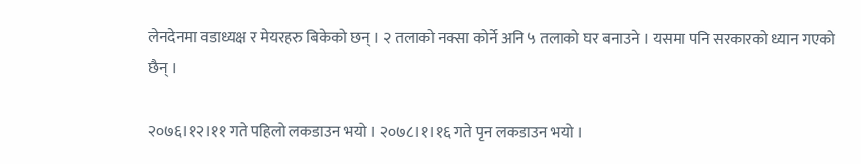लेनदेनमा वडाध्यक्ष र मेयरहरु बिकेको छन् । २ तलाको नक्सा कोर्ने अनि ५ तलाको घर बनाउने । यसमा पनि सरकारको ध्यान गएको छैन् ।

२०७६।१२।११ गते पहिलो लकडाउन भयो । २०७८।१।१६ गते पृन लकडाउन भयो ।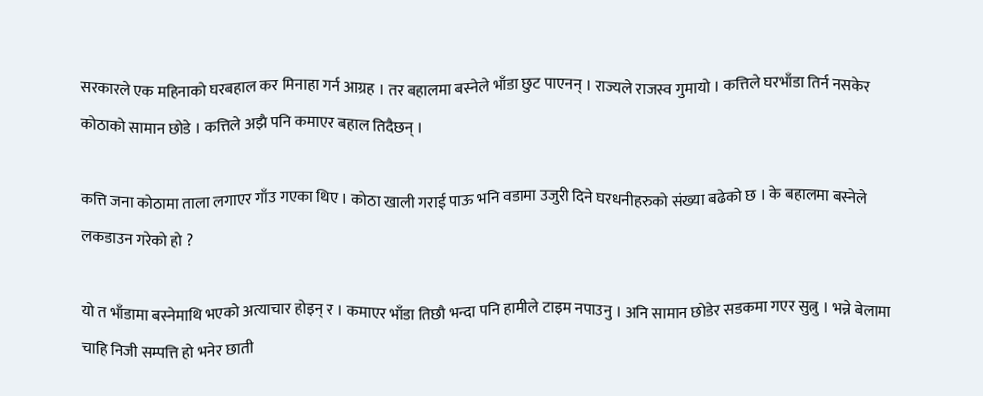सरकारले एक महिनाको घरबहाल कर मिनाहा गर्न आग्रह । तर बहालमा बस्नेले भाँडा छुट पाएनन् । राज्यले राजस्व गुमायो । कत्तिले घरभाँडा तिर्न नसकेर कोठाको सामान छोडे । कत्तिले अझै पनि कमाएर बहाल तिदैछन् ।

कत्ति जना कोठामा ताला लगाएर गाँउ गएका थिए । कोठा खाली गराई पाऊ भनि वडामा उजुरी दिने घरधनीहरुको संख्या बढेको छ । के बहालमा बस्नेले लकडाउन गरेको हो ?

यो त भाँडामा बस्नेमाथि भएको अत्याचार होइन् र । कमाएर भाँडा तिछौ भन्दा पनि हामीले टाइम नपाउनु । अनि सामान छोडेर सडकमा गएर सुत्नु । भन्ने बेलामा चाहि निजी सम्पत्ति हो भनेर छाती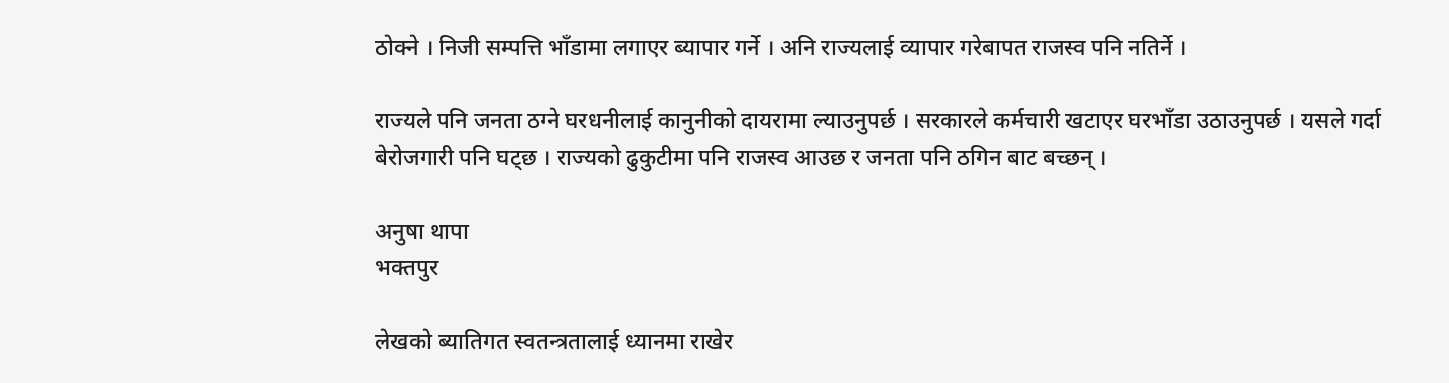ठोक्ने । निजी सम्पत्ति भाँडामा लगाएर ब्यापार गर्ने । अनि राज्यलाई व्यापार गरेबापत राजस्व पनि नतिर्ने ।

राज्यले पनि जनता ठग्ने घरधनीलाई कानुनीको दायरामा ल्याउनुपर्छ । सरकारले कर्मचारी खटाएर घरभाँडा उठाउनुपर्छ । यसले गर्दा बेरोजगारी पनि घट्छ । राज्यको ढुकुटीमा पनि राजस्व आउछ र जनता पनि ठगिन बाट बच्छन् ।

अनुषा थापा
भक्तपुर

लेखको ब्यातिगत स्वतन्त्रतालाई ध्यानमा राखेर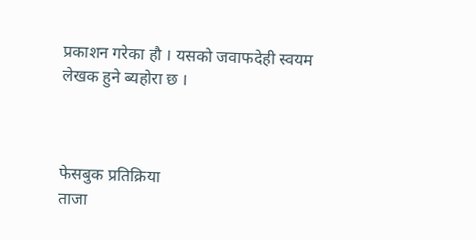प्रकाशन गरेका हौ । यसको जवाफदेही स्वयम लेखक हुने ब्यहोरा छ ।



फेसबुक प्रतिक्रिया
ताजा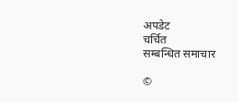अपडेट
चर्चित
सम्बन्धित समाचार

©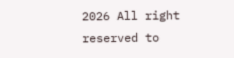2026 All right reserved to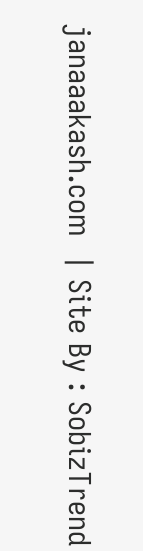janaaakash.com  | Site By : SobizTrend